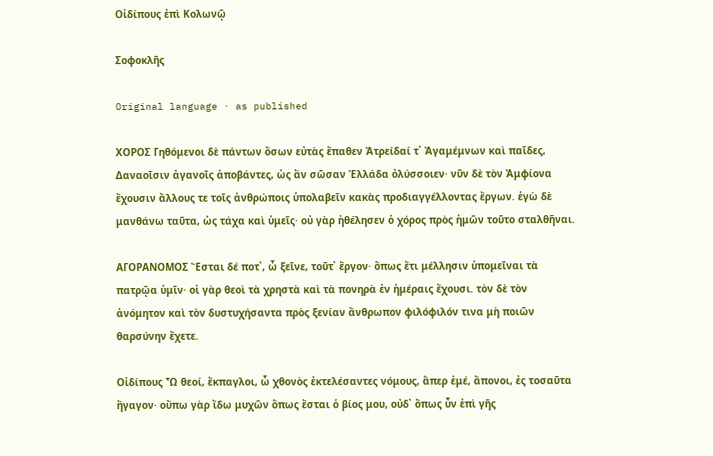Οἰδίπους ἐπὶ Κολωνῷ

Σοφοκλῆς

Original language · as published

ΧΟΡΟΣ Γηθόμενοι δὲ πάντων ὅσων εὐτὰς ἔπαθεν Ἀτρείδαί τ᾽ Ἀγαμέμνων καὶ παῖδες, Δαναοῖσιν ἀγανοῖς ἀποβάντες, ὡς ἂν σῶσαν Ἑλλάδα ὀλύσσοιεν· νῦν δὲ τὸν Ἀμφίονα ἔχουσιν ἄλλους τε τοῖς ἀνθρώποις ὑπολαβεῖν κακὰς προδιαγγέλλοντας ἔργων. ἐγὼ δὲ μανθάνω ταῦτα, ὡς τάχα καὶ ὑμεῖς· οὐ γὰρ ἠθέλησεν ὁ χόρος πρὸς ἡμῶν τοῦτο σταλθῆναι.

ΑΓΟΡΑΝΟΜΟΣ Ἔσται δέ ποτ᾽, ὦ ξεῖνε, τοῦτ᾽ ἔργον· ὅπως ἔτι μέλλησιν ὑπομεῖναι τὰ πατρῷα ὑμῖν· οἱ γὰρ θεοὶ τὰ χρηστὰ καὶ τὰ πονηρὰ ἐν ἡμέραις ἔχουσι. τὸν δὲ τὸν ἀνόμητον καὶ τὸν δυστυχήσαντα πρὸς ξενίαν ἄνθρωπον φιλόφιλόν τινα μὴ ποιῶν θαρσύνην ἔχετε.

Οἰδίπους Ὦ θεοί, ἔκπαγλοι, ὦ χθονὸς ἐκτελέσαντες νόμους, ἅπερ ἐμέ, ἄπονοι, ἐς τοσαῦτα ἤγαγον· οὔπω γὰρ ἴδω μυχῶν ὅπως ἔσται ὁ βίος μου, οὐδ᾽ ὅπως ὖν ἐπὶ γῆς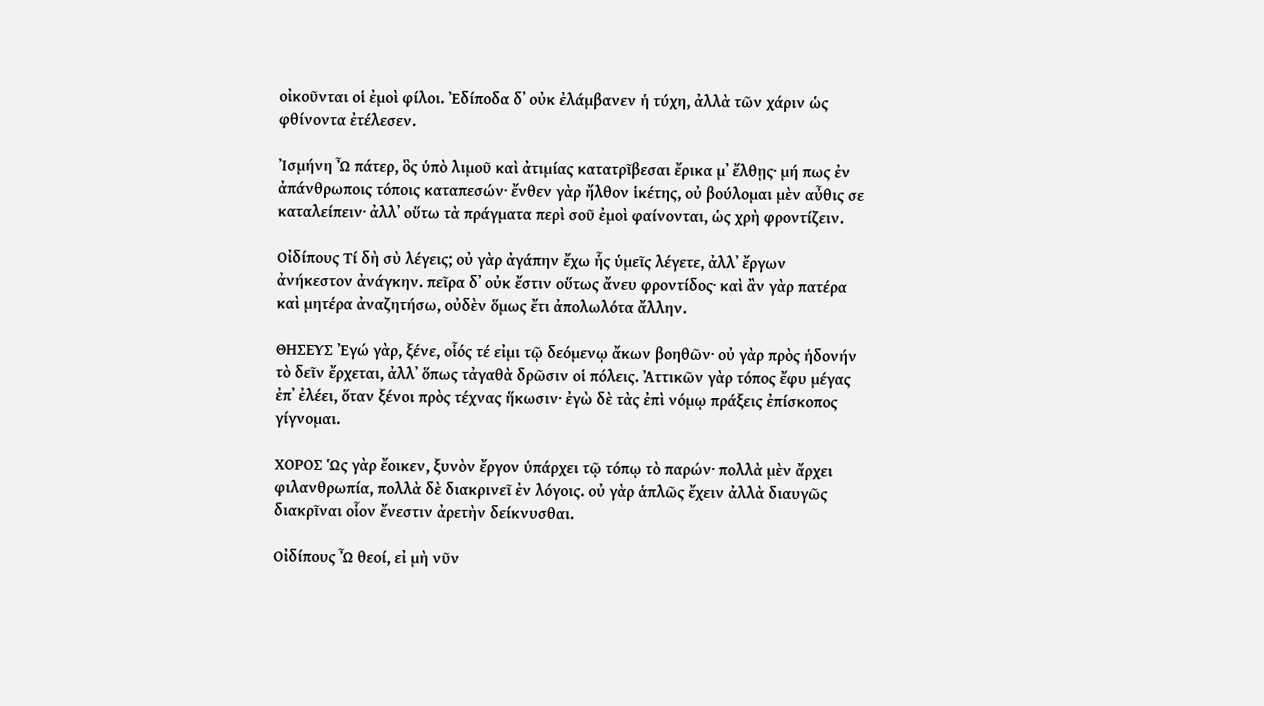οἰκοῦνται οἱ ἐμοὶ φίλοι. Ἐδίποδα δ᾽ οὐκ ἐλάμβανεν ἡ τύχη, ἀλλὰ τῶν χάριν ὡς φθίνοντα ἐτέλεσεν.

Ἰσμήνη Ὦ πάτερ, ὃς ὑπὸ λιμοῦ καὶ ἀτιμίας κατατρῖβεσαι ἔρικα μ᾽ ἔλθῃς· μή πως ἐν ἀπάνθρωποις τόποις καταπεσών· ἔνθεν γὰρ ἤλθον ἱκέτης, οὐ βούλομαι μὲν αὖθις σε καταλείπειν· ἀλλ᾽ οὕτω τὰ πράγματα περὶ σοῦ ἐμοὶ φαίνονται, ὡς χρὴ φροντίζειν.

Οἰδίπους Τί δὴ σὺ λέγεις; οὐ γὰρ ἀγάπην ἔχω ἧς ὑμεῖς λέγετε, ἀλλ᾽ ἔργων ἀνήκεστον ἀνάγκην. πεῖρα δ᾽ οὐκ ἔστιν οὕτως ἄνευ φροντίδος· καὶ ἂν γὰρ πατέρα καὶ μητέρα ἀναζητήσω, οὐδὲν ὅμως ἔτι ἀπολωλότα ἄλλην.

ΘΗΣΕΥΣ Ἐγώ γὰρ, ξένε, οἷός τέ εἰμι τῷ δεόμενῳ ἄκων βοηθῶν· οὐ γὰρ πρὸς ἡδονήν τὸ δεῖν ἔρχεται, ἀλλ᾽ ὅπως τἀγαθὰ δρῶσιν οἱ πόλεις. Ἀττικῶν γὰρ τόπος ἔφυ μέγας ἐπ᾽ ἐλέει, ὅταν ξένοι πρὸς τέχνας ἥκωσιν· ἐγὼ δὲ τὰς ἐπὶ νόμῳ πράξεις ἐπίσκοπος γίγνομαι.

ΧΟΡΟΣ Ὡς γὰρ ἔοικεν, ξυνὸν ἔργον ὑπάρχει τῷ τόπῳ τὸ παρών· πολλὰ μὲν ἄρχει φιλανθρωπία, πολλὰ δὲ διακρινεῖ ἐν λόγοις. οὐ γὰρ ἁπλῶς ἔχειν ἀλλὰ διαυγῶς διακρῖναι οἷον ἔνεστιν ἀρετὴν δείκνυσθαι.

Οἰδίπους Ὦ θεοί, εἰ μὴ νῦν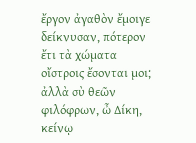ἔργον ἀγαθὸν ἔμοιγε δείκνυσαν, πότερον ἔτι τὰ χώματα οἴστροις ἔσονται μοι; ἀλλὰ σὺ θεῶν φιλόφρων, ὦ Δίκη, κείνῳ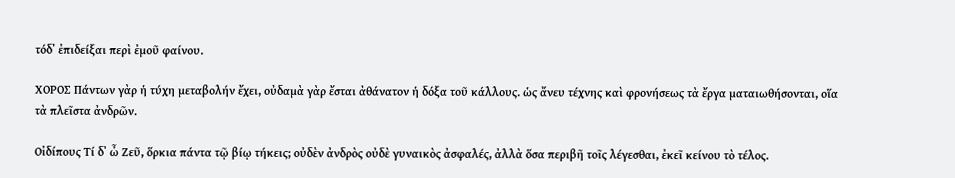τόδ᾽ ἐπιδείξαι περὶ ἐμοῦ φαίνου.

ΧΟΡΟΣ Πάντων γὰρ ἡ τύχη μεταβολήν ἔχει, οὐδαμὰ γὰρ ἔσται ἀθάνατον ἡ δόξα τοῦ κάλλους. ὡς ἄνευ τέχνης καὶ φρονήσεως τὰ ἔργα ματαιωθήσονται, οἵα τὰ πλεῖστα ἀνδρῶν.

Οἰδίπους Τί δ᾽ ὦ Ζεῦ, ὅρκια πάντα τῷ βίῳ τήκεις; οὐδὲν ἀνδρὸς οὐδὲ γυναικὸς ἀσφαλές, ἀλλὰ ὅσα περιβῆ τοῖς λέγεσθαι, ἐκεῖ κείνου τὸ τέλος.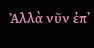Ἀλλὰ νῦν ἐπ᾽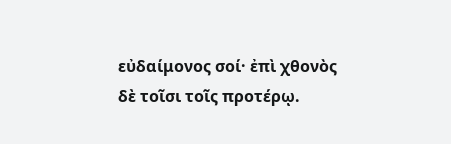εὐδαίμονος σοί· ἐπὶ χθονὸς δὲ τοῖσι τοῖς προτέρῳ.